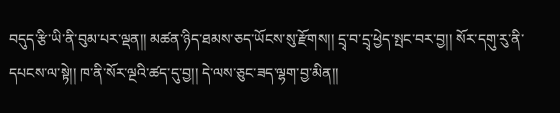བདུད་རྩི་ཡི་ནི་བུམ་པར་ལྡན།། མཚན་ཉིད་ཐམས་ཅད་ཡོངས་སུ་རྫོགས།། དྲྭ་བ་དྲྭ་ཕྱེད་སྤང་བར་བྱ།། སོར་དགུ་རུ་ནི་དཔངས་ལ་སྟེ།། ཁ་ནི་སོར་ལྔའི་ཚད་དུ་བྱ།། དེ་ལས་ཅུང་ཟད་ལྷག་བྱ་མིན།།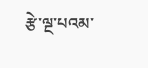རྩེ་ལྔ་པའམ་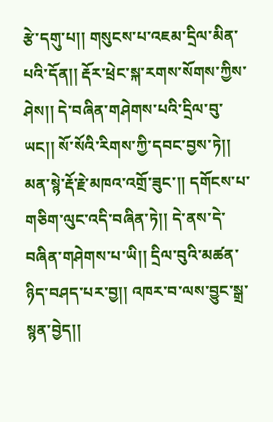རྩེ་དགུ་པ།། གསུངས་པ་འཇམ་དྲིལ་མིན་པའི་དོན།། རྡོར་ཕྲེང་སྐ་རགས་སོགས་ཀྱིས་ཤེས།། དེ་བཞིན་གཤེགས་པའི་དྲིལ་བུ་ཡང།། སོ་སོའི་རིགས་ཀྱི་དབང་བྱས་ཏེ།། མན་སྙེ་རྡོ་རྗེ་མཁའ་འགྲོ་ཟུང་།། དགོངས་པ་གཅིག་ལུང་འདི་བཞིན་ཏེ།། དེ་ནས་དེ་བཞིན་གཤེགས་པ་ཡི།། དྲིལ་བུའི་མཚན་ཉིད་བཤད་པར་བྱ།། འཁར་བ་ལས་བྱུང་སྒྲ་སྙན་བྱེད།།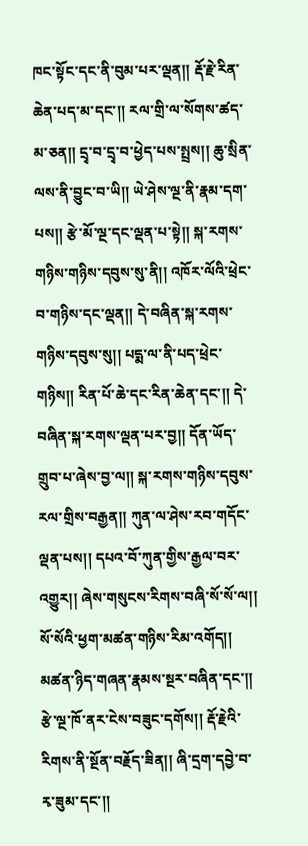ཁང་སྟོང་དང་ནི་བུམ་པར་ལྡན།། རྡོ་རྗེ་རིན་ཆེན་པད་མ་དང་།། རལ་གྲི་ལ་སོགས་ཚད་མ་ཅན།། དྲྭ་བ་དྲྭ་བ་ཕྱེད་པས་སྤྲས།། ཆུ་སྲིན་ལས་ནི་བྱུང་བ་ཡི།། ཡེ་ཤེས་ལྔ་ནི་རྣམ་དག་པས།། རྩེ་མོ་ལྔ་དང་ལྡན་པ་སྟེ།། སྐ་རགས་གཉིས་གཉིས་དབུས་སུ་ནི།། འཁོར་ལོའི་ཕྲེང་བ་གཉིས་དང་ལྡན།། དེ་བཞིན་སྐ་རགས་གཉིས་དབུས་སུ།། པདྨ་ལ་ནི་པད་ཕྲེང་གཉིས།། རིན་པོ་ཆེ་དང་རིན་ཆེན་དང་།། དེ་བཞིན་སྐ་རགས་ལྡན་པར་བྱ།། དོན་ཡོད་གྲུབ་པ་ཞེས་བྱ་ལ།། སྐ་རགས་གཉིས་དབུས་རལ་གྲིས་བརྒྱན།། ཀུན་ལ་ཤེས་རབ་གདོང་ལྡན་པས།། དཔའ་བོ་ཀུན་གྱིས་རྒྱལ་བར་འགྱུར།། ཞེས་གསུངས་རིགས་བཞི་སོ་སོ་ལ།། སོ་སོའི་ཕྱག་མཚན་གཉིས་རིམ་འགོད།། མཚན་ཉིད་གཞན་རྣམས་སྔར་བཞིན་དང་།། རྩེ་ལྔ་ཁོ་ནར་ངེས་བཟུང་དགོས།། རྡོ་རྗེའི་རིགས་ནི་སྔོན་བརྗོད་ཟིན།། ཞི་དྲག་དབྱེ་བ་རྭ་ཟུམ་དང་།།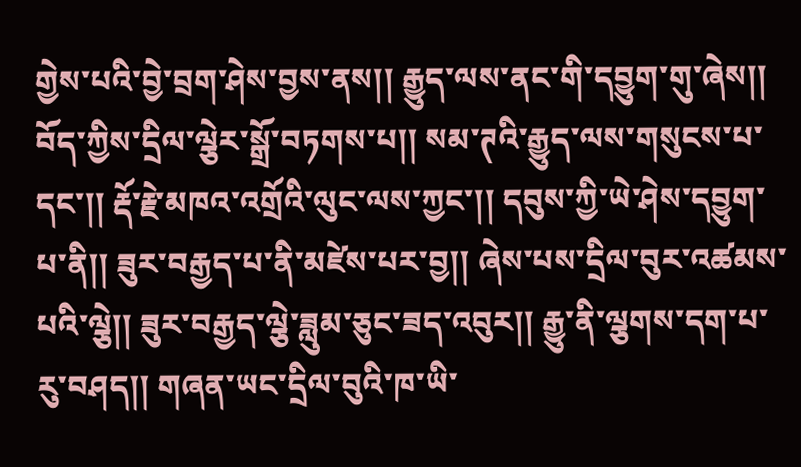གྱེས་པའི་བྱེ་བྲག་ཤེས་བྱས་ནས།། རྒྱུད་ལས་ནང་གི་དབྱུག་གུ་ཞེས།། བོད་ཀྱིས་དྲིལ་ལྕེར་སྒྲོ་བཏགས་པ།། སམ་ཊའི་རྒྱུད་ལས་གསུངས་པ་དང་།། རྡོ་རྗེ་མཁའ་འགྲོའི་ལུང་ལས་ཀྱང་།། དབུས་ཀྱི་ཡེ་ཤེས་དབྱུག་པ་ནི།། ཟུར་བརྒྱད་པ་ནི་མཛེས་པར་བྱ།། ཞེས་པས་དྲིལ་བུར་འཚམས་པའི་ལྕེ།། ཟུར་བརྒྱད་ལྕེ་ཟླུམ་ཅུང་ཟད་འབུར།། རྒྱུ་ནི་ལྕགས་དག་པ་རུ་བཤད།། གཞན་ཡང་དྲིལ་བུའི་ཁ་ཡི་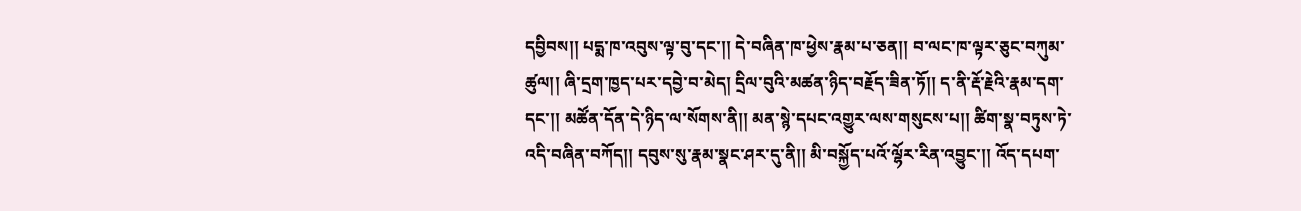དབྱིབས།། པདྨ་ཁ་འབུས་ལྟ་བུ་དང་།། དེ་བཞིན་ཁ་ཕྱེས་རྣམ་པ་ཅན།། བ་ལང་ཁ་ལྟར་ཅུང་བཀུམ་ཚུལ།། ཞི་དྲག་ཁྱད་པར་དབྱེ་བ་མེད། དྲིལ་བུའི་མཚན་ཉིད་བརྗོད་ཟིན་ཏོ།། ད་ནི་རྡོ་རྗེའི་རྣམ་དག་དང་།། མཚོན་དོན་དེ་ཉིད་ལ་སོགས་ནི།། མན་སྙེ་དཔང་འགྱུར་ལས་གསུངས་པ།། ཚིག་སྣ་བཏུས་ཏེ་འདི་བཞིན་བཀོད།། དབུས་སུ་རྣམ་སྣང་ཤར་དུ་ནི།། མི་བསྐྱོད་པའོ་ལྷོར་རིན་འབྱུང་།། འོད་དཔག་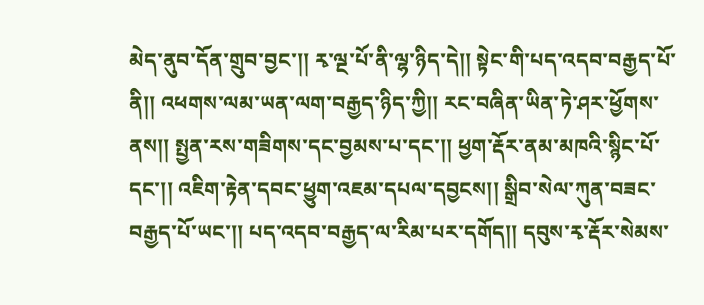མེད་ནུབ་དོན་གྲུབ་བྱང་།། རྭ་ལྔ་པོ་ནི་ལྷ་ཉིད་དེ།། སྟེང་གི་པད་འདབ་བརྒྱད་པོ་ནི།། འཕགས་ལམ་ཡན་ལག་བརྒྱད་ཉིད་ཀྱི།། རང་བཞིན་ཡིན་ཏེ་ཤར་ཕྱོགས་ནས།། སྤྱན་རས་གཟིགས་དང་བྱམས་པ་དང་།། ཕྱག་རྡོར་ནམ་མཁའི་སྙིང་པོ་དང་།། འཇིག་རྟེན་དབང་ཕྱུག་འཇམ་དཔལ་དབྱངས།། སྒྲིབ་སེལ་ཀུན་བཟང་བརྒྱད་པོ་ཡང་།། པད་འདབ་བརྒྱད་ལ་རིམ་པར་དགོད།། དབུས་རྭ་རྡོར་སེམས་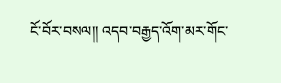ངོ་བོར་བསལ།། འདབ་བརྒྱད་འོག་མར་གོང་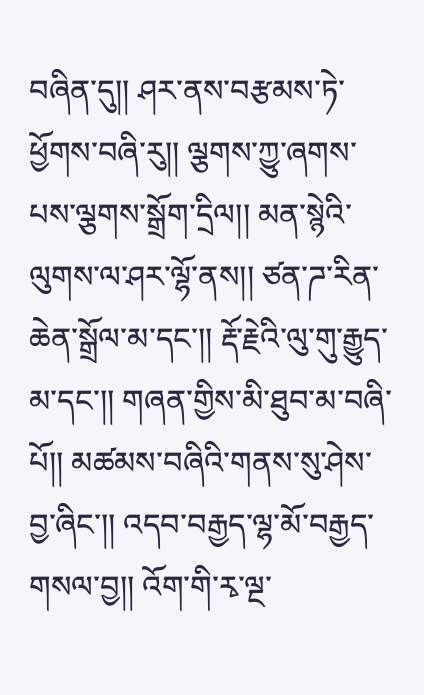བཞིན་དུ།། ཤར་ནས་བརྩམས་ཏེ་ཕྱོགས་བཞི་རུ།། ལྕགས་ཀྱུ་ཞགས་པས་ལྕགས་སྒྲོག་དྲིལ།། མན་སྙེའི་ལུགས་ལ་ཤར་ལྷོ་ནས།། ཙན་ཌ་རིན་ཆེན་སྒྲོལ་མ་དང་།། རྡོ་རྗེའི་ལུ་གུ་རྒྱུད་མ་དང་།། གཞན་གྱིས་མི་ཐུབ་མ་བཞི་པོ།། མཚམས་བཞིའི་གནས་སུ་ཤེས་བྱ་ཞིང་།། འདབ་བརྒྱད་ལྷ་མོ་བརྒྱད་གསལ་བྱ།། འོག་གི་རྭ་ལྔ་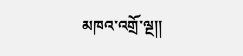མཁའ་འགྲོ་ལྔ།།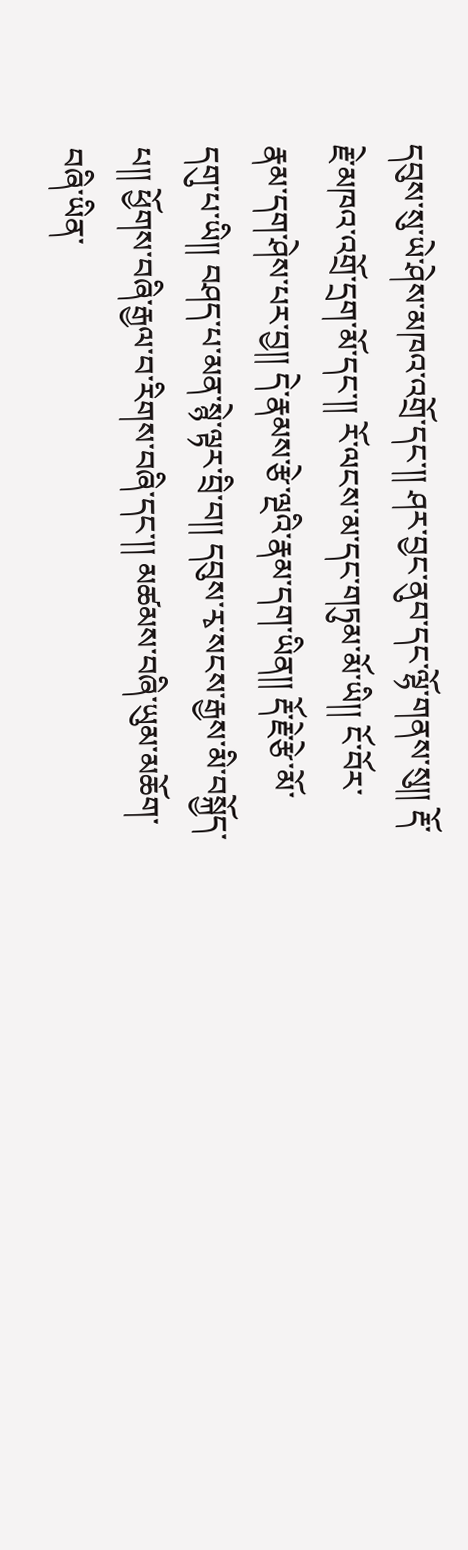དབུས་སུ་ཡེ་ཤེས་མཁའ་འགྲོ་དང་།། ཤར་བྱང་ནུབ་དང་ལྷོ་གནས་སུ།། རྡོ་རྗེ་མཁའ་འགྲོ་དྲག་མོ་དང་།། རོ་ལངས་མ་དང་གཏུམ་མོ་ཡི།། ངོ་བོར་རྣམ་དག་ཤེས་པར་བྱ།། དེ་རྣམས་རྩེ་ལྔའི་རྣམ་དག་ཡིན།། རྡོ་རྗེ་རྩེ་མོ་དགུ་པ་ཡི།། བཤད་པ་མན་སྙེ་ལྟར་བྲི་བ།། དབུས་རྭ་སངས་རྒྱས་མི་བསྐྱོད་པ།། ཕྱོགས་བཞི་རྒྱལ་བ་རིགས་བཞི་དང་།། མཚམས་བཞི་ཡུམ་མཆོག་བཞི་ཡིན་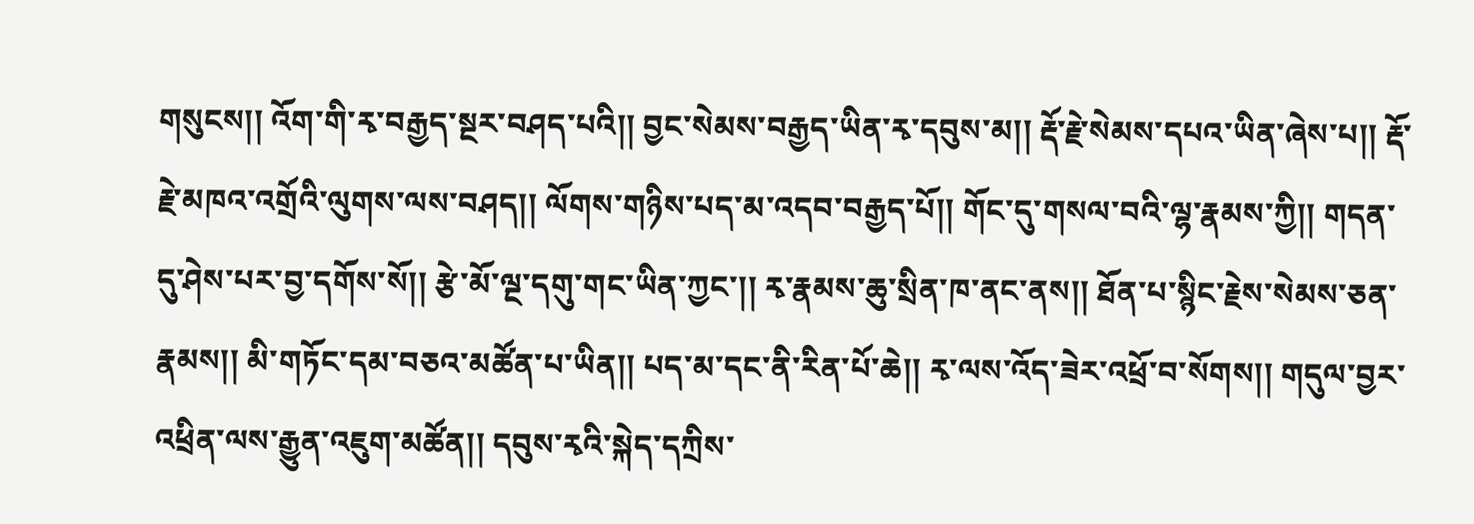གསུངས།། འོག་གི་རྭ་བརྒྱད་སྔར་བཤད་པའི།། བྱང་སེམས་བརྒྱད་ཡིན་རྭ་དབུས་མ།། རྡོ་རྗེ་སེམས་དཔའ་ཡིན་ཞེས་པ།། རྡོ་རྗེ་མཁའ་འགྲོའི་ལུགས་ལས་བཤད།། ལོགས་གཉིས་པད་མ་འདབ་བརྒྱད་པོ།། གོང་དུ་གསལ་བའི་ལྷ་རྣམས་ཀྱི།། གདན་དུ་ཤེས་པར་བྱ་དགོས་སོ།། རྩེ་མོ་ལྔ་དགུ་གང་ཡིན་ཀྱང་།། རྭ་རྣམས་ཆུ་སྲིན་ཁ་ནང་ནས།། ཐོན་པ་སྙིང་རྗེས་སེམས་ཅན་རྣམས།། མི་གཏོང་དམ་བཅའ་མཚོན་པ་ཡིན།། པད་མ་དང་ནི་རིན་པོ་ཆེ།། རྭ་ལས་འོད་ཟེར་འཕྲོ་བ་སོགས།། གདུལ་བྱར་འཕྲིན་ལས་རྒྱུན་འཇུག་མཚོན།། དབུས་རྭའི་སྐེད་དཀྲིས་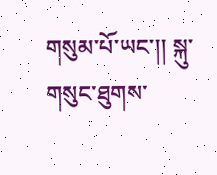གསུམ་པོ་ཡང་།། སྐུ་གསུང་ཐུགས་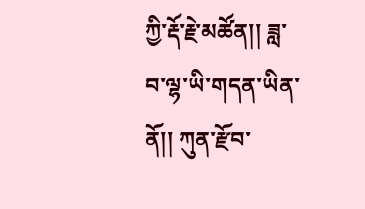ཀྱི་རྡོ་རྗེ་མཚོན།། ཟླ་བ་ལྷ་ཡི་གདན་ཡིན་ནོ།། ཀུན་རྫོབ་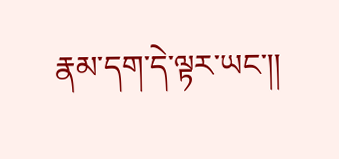རྣམ་དག་དེ་ལྟར་ཡང་།།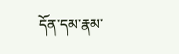དོན་དམ་རྣམ་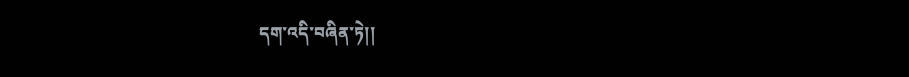དག་འདི་བཞིན་ཏེ།།